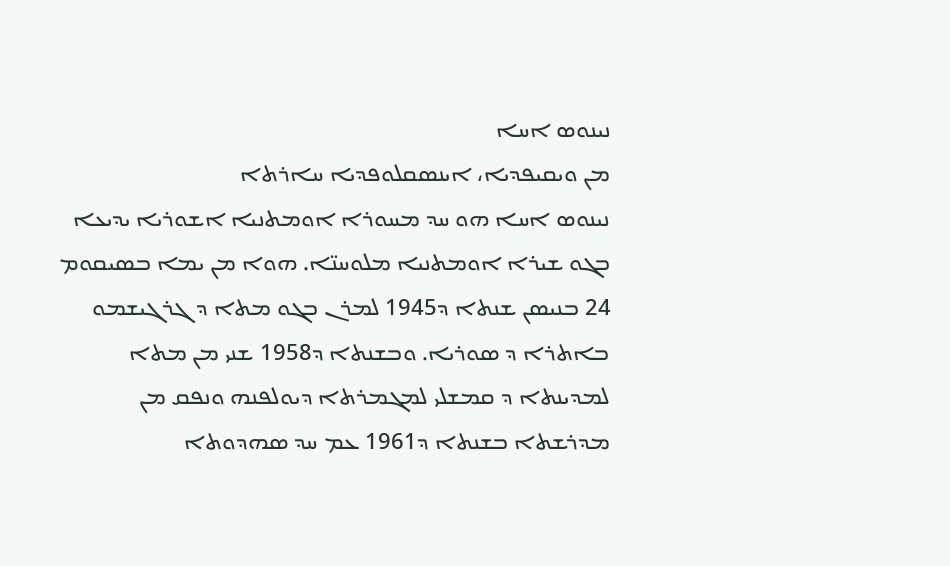ܢܝܢܘܣ ܐܚܐ
ܡܢ ܘܝܩܝܦܕܝܐ، ܐܝܢܣܩܠܘܦܕܝܐ ܚܐܪܬܐ
ܢܝܢܘܣ ܐܚܐ ܗܘ ܚܕ ܡܚܘܪܐ ܐܘܡܬܢܝܐ ܐܫܘܪܝܐ ܝܕܝܥܐ ܒܓܘ ܫܝܪܐ ܐܘܡܬܢܝܐ ܡܠܘܚܢ̈ܐ. ܗܘܐ ܡܢ ܝܡܐ ܒܣܝܩܘܡ 24 ܒܢܝܣܢ ܫܢܬܐ ܕ1945 ܠܡܪܢ ܒܓܘ ܡܬܐ ܕ ܓܪܓܝܫܡܘ ܒܐܬܪܐ ܕ ܣܘܪܝܐ. ܘܒܫܢܬܐ ܕ1958 ܫܢܝ ܡܢ ܡܬܐ ܠܡܕܝܢܬܐ ܕ ܩܡܫܠܝ ܠܡܓܡܪܬܐ ܕܝܘܠܦܢܗ ܘܢܦܩ ܡܢ ܡܕܪܫܬܐ ܒܫܢܬܐ ܕ1961 ܥܡ ܚܕ ܣܗܕܘܬܐ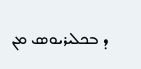ܕ ܒܟܠܝܪܝܘܣ ܡܢ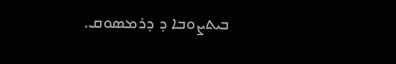ܒܝܬܨܘܒܐ ܕ ܕܪܡܣܘܩ.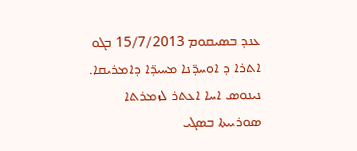ܥܢܕ ܒܣܝܩܘܡ 15/7/2013 ܒܓܘ ܐܬܪܐ ܕ ܐܘܚܕ̈ܢܐ ܡܚܝܕ̈ܐ ܕܐܡܪܝܩܐ.
ܢܝܢܘܣ ܐܚܐ ܐܥܬܪ ܠܙܡܪܬܐ ܣܘܪܝܝܬܐ ܒܣܓܝ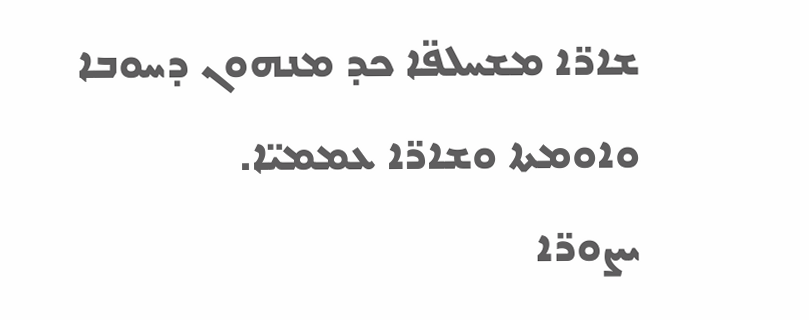ܫܐܪ̈ܐ ܡܫܚܠܦ̈ܐ ܟܕ ܡܢܗܘܢ ܕܚܘܒܐ ܘܐܘܡܬܐ ܘܫܐܪ̈ܐ ܥܡܡܝ̈ܐ.
ܝܨܘܪ̈ܐ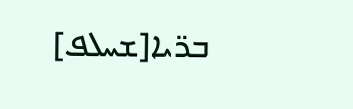ܒܪ̈ܝܐ[ܫܚܠܦ]